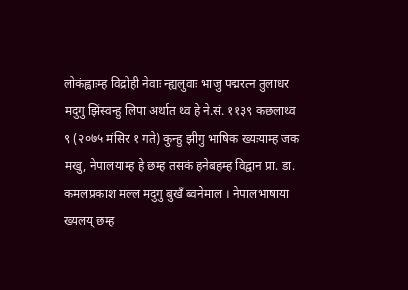लोकंह्वाःम्ह विद्रोही नेवाः न्ह्यलुवाः भाजु पद्मरत्न तुलाधर मदुगु झिंस्वन्हु लिपा अर्थात थ्व हे ने.सं. ११३९ कछलाथ्व ९ (२०७५ मंसिर १ गते) कुन्हु झीगु भाषिक ख्यःयाम्ह जक मखु, नेपालयाम्ह हे छम्ह तसकं हनेबहम्ह विद्वान प्रा. डा. कमलप्रकाश मल्ल मदुगु बुखँ ब्वनेमाल । नेपालभाषाया ख्यलय् छम्ह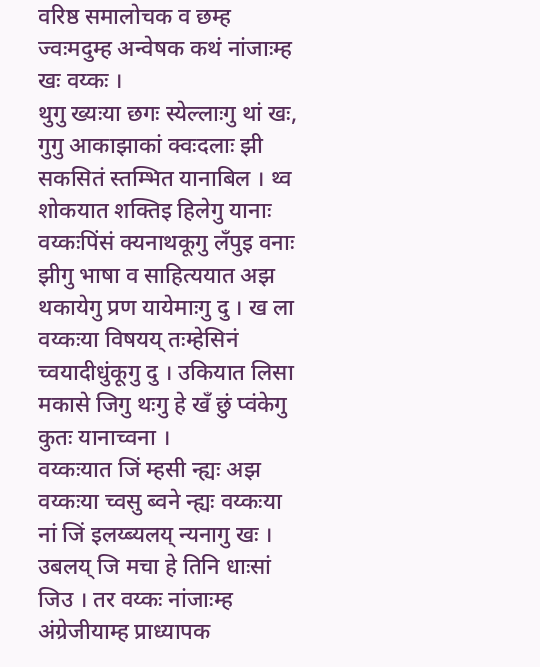वरिष्ठ समालोचक व छम्ह ज्वःमदुम्ह अन्वेषक कथं नांजाःम्ह खः वय्कः ।
थुगु ख्यःया छगः स्येल्लाःगु थां खः, गुगु आकाझाकां क्वःदलाः झी सकसितं स्तम्भित यानाबिल । थ्व शोकयात शक्तिइ हिलेगु यानाः वय्कःपिंसं क्यनाथकूगु लँपुइ वनाः झीगु भाषा व साहित्ययात अझ थकायेगु प्रण यायेमाःगु दु । ख ला वय्कःया विषयय् तःम्हेसिनं च्वयादीधुंकूगु दु । उकियात लिसा मकासे जिगु थःगु हे खँ छुं प्वंकेगु कुतः यानाच्वना ।
वय्कःयात जिं म्हसी न्ह्यः अझ वय्कःया च्वसु ब्वने न्ह्यः वय्कःया नां जिं इलय्ब्यलय् न्यनागु खः । उबलय् जि मचा हे तिनि धाःसां जिउ । तर वय्कः नांजाःम्ह अंग्रेजीयाम्ह प्राध्यापक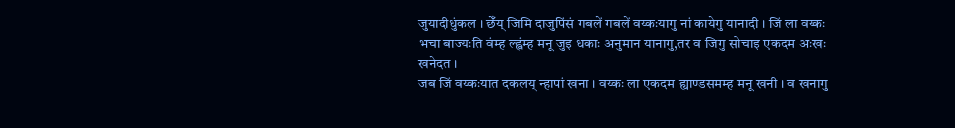जुयादीधुंकल । छेँय् जिमि दाजुपिंसं गबलें गबलें वय्कःयागु नां कायेगु यानादी । जिं ला वय्कः भचा बाज्यःति वंम्ह ल्ह्वंम्ह मनू जुइ धकाः अनुमान यानागु,तर व जिगु सोचाइ एकदम अःखः खनेदत ।
जब जिं वय्कःयात दकलय् न्हापां खना । वय्कः ला एकदम ह्याण्डसमम्ह मनू खनी । व खनागु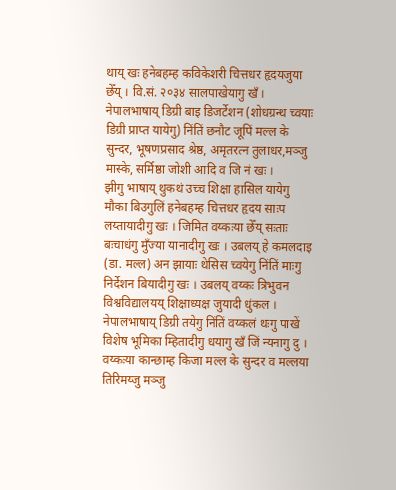थाय् खः हनेबहम्ह कविकेशरी चित्तधर हृदयजुया छेँय् । वि.सं. २०३४ सालपाखेयागु खँ । नेपालभाषाय् डिग्री बाइ डिजर्टेशन (शोधग्रन्थ च्वयाः डिग्री प्राप्त यायेगु) निंतिं छनौट जूपिं मल्ल के सुन्दर, भूषणप्रसाद श्रेष्ठ, अमृतरत्न तुलाधर,मञ्जु मास्के, सर्मिष्ठा जोशी आदि व जि नं खः ।
झीगु भाषाय् थुकथं उच्च शिक्षा हासिल यायेगु मौका बिउगुलिं हनेबहम्ह चित्तधर हृदय साःप लय्तायादीगु खः । जिमित वय्कःया छेँय् सःताः बःचाधंगु मुँज्या यानादीगु खः । उबलय् हे कमलदाइ (डा. मल्ल) अन झायाः थेसिस च्वयेगु निंतिं माःगु निर्देशन बियादीगु खः । उबलय् वय्कः त्रिभुवन विश्वविद्यालयय् शिक्षाध्यक्ष जुयादी धुंकल ।
नेपालभाषाय् डिग्री तयेगु निंतिं वय्कलं थःगु पाखें विशेष भूमिका म्हितादीगु धयागु खँ जिं न्यनागु दु । वय्कःया कान्छाम्ह किजा मल्ल के सुन्दर व मल्लया तिरिमय्जु मञ्जु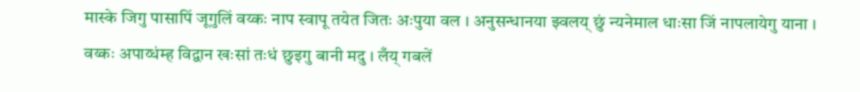मास्के जिगु पासापिं जूगुलिं वय्कः नाप स्वापू तयेत जितः अःपुया वल । अनुसन्धानया झ्वलय् छुं न्यनेमाल धाःसा जिं नापलायेगु याना ।
वय्कः अपाय्धंम्ह विद्वान खःसां तःधं छुइगु बानी मदु । लँय् गबलें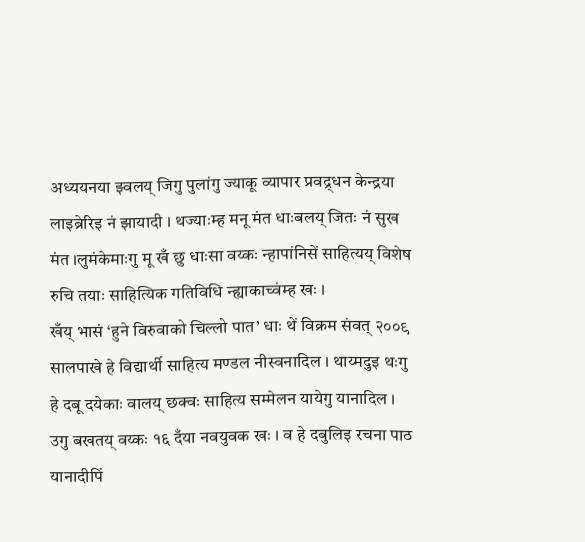अध्ययनया झ्वलय् जिगु पुलांगु ज्याकू व्यापार प्रवद्र्धन केन्द्रया लाइब्रेरिइ नं झायादी । थज्याःम्ह मनू मंत धाःबलय् जितः नं सुख मंत ।लुमंकेमाःगु मू खँ छु धाःसा वय्कः न्हापांनिसें साहित्यय् विशेष रुचि तयाः साहित्यिक गतिविधि न्ह्याकाच्वंम्ह खः ।
खँय् भासं ‘हुने विरुवाको चिल्लो पात’ धाः थें विक्रम संवत् २००९ सालपाखे हे विद्यार्थी साहित्य मण्डल नीस्वनादिल । थाय्मदुइ थःगु हे दबू दयेकाः वालय् छक्वः साहित्य सम्मेलन यायेगु यानादिल । उगु बखतय् वय्कः १६ दँया नवयुवक खः । व हे दबुलिइ रचना पाठ यानादीपिं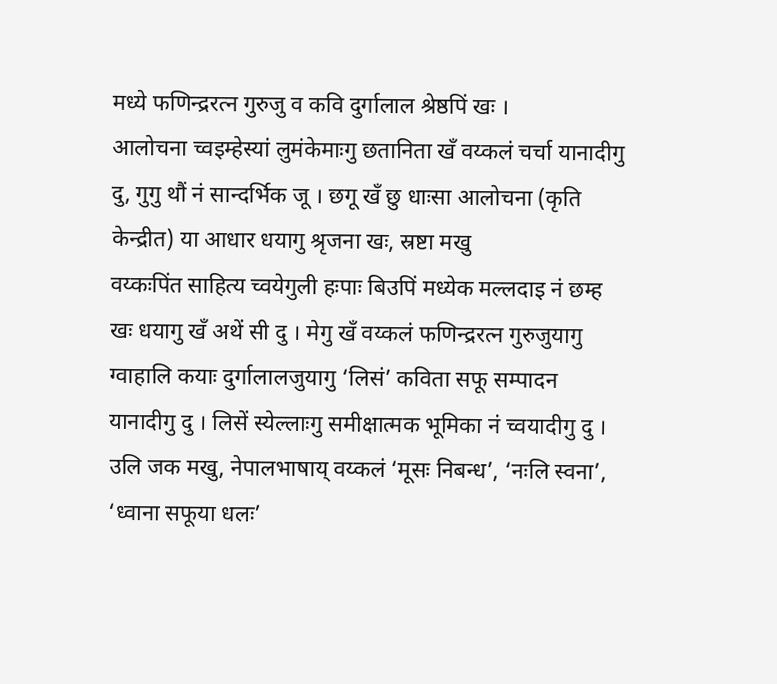मध्ये फणिन्द्ररत्न गुरुजु व कवि दुर्गालाल श्रेष्ठपिं खः ।
आलोचना च्वइम्हेस्यां लुमंकेमाःगु छतानिता खँ वय्कलं चर्चा यानादीगु दु, गुगु थौं नं सान्दर्भिक जू । छगू खँ छु धाःसा आलोचना (कृति केन्द्रीत) या आधार धयागु श्रृजना खः, स्रष्टा मखु
वय्कःपिंत साहित्य च्वयेगुली हःपाः बिउपिं मध्येक मल्लदाइ नं छम्ह खः धयागु खँ अथें सी दु । मेगु खँ वय्कलं फणिन्द्ररत्न गुरुजुयागु ग्वाहालि कयाः दुर्गालालजुयागु ‘लिसं’ कविता सफू सम्पादन यानादीगु दु । लिसें स्येल्लाःगु समीक्षात्मक भूमिका नं च्वयादीगु दु ।
उलि जक मखु, नेपालभाषाय् वय्कलं ‘मूसः निबन्ध’, ‘नःलि स्वना’, ‘ध्वाना सफूया धलः’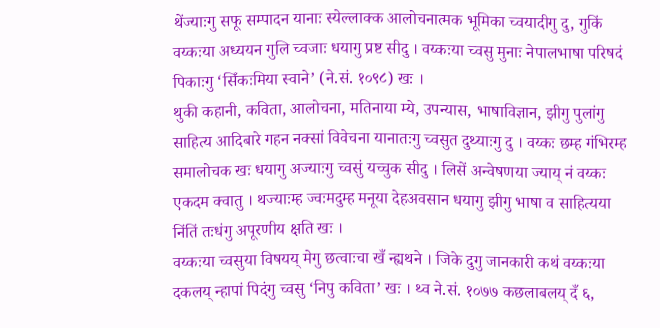थेंज्याःगु सफू सम्पादन यानाः स्येल्लाक्क आलोचनात्मक भूमिका च्वयादीगु दु, गुकिं वय्कःया अध्ययन गुलि च्वजाः धयागु प्रष्ट सीदु । वय्कःया च्वसु मुनाः नेपालभाषा परिषदं पिकाःगु ‘सिँकःमिया स्वाने’ (ने.सं. १०९८) खः ।
थुकी कहानी, कविता, आलोचना, मतिनाया म्ये, उपन्यास, भाषाविज्ञान, झीगु पुलांगु साहित्य आदिबारे गहन नक्सां विवेचना यानातःगु च्वसुत दुथ्याःगु दु । वय्कः छम्ह गंभिरम्ह समालोचक खः धयागु अज्याःगु च्वसुं यच्चुक सीदु । लिसें अन्वेषणया ज्याय् नं वय्कः एकदम क्वातु । थज्याःम्ह ज्वःमदुम्ह मनूया देहअवसान धयागु झीगु भाषा व साहित्यया निंतिं तःधंगु अपूरणीय क्षति खः ।
वय्कःया च्वसुया विषयय् मेगु छत्वाःचा खँ न्ह्यथने । जिके दुगु जानकारी कथं वय्कःया दकलय् न्हापां पिदंगु च्वसु ‘निपु कविता’ खः । थ्व ने.सं. १०७७ कछलाबलय् दँ ६,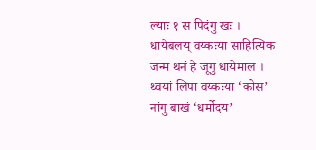ल्याः १ स पिदंगु खः । धायेबलय् वय्कःया साहित्यिक जन्म थनं हे जूगु धायेमाल । थ्वयां लिपा वय्कःया ‘कोस’ नांगु बाखं ‘धर्मोदय’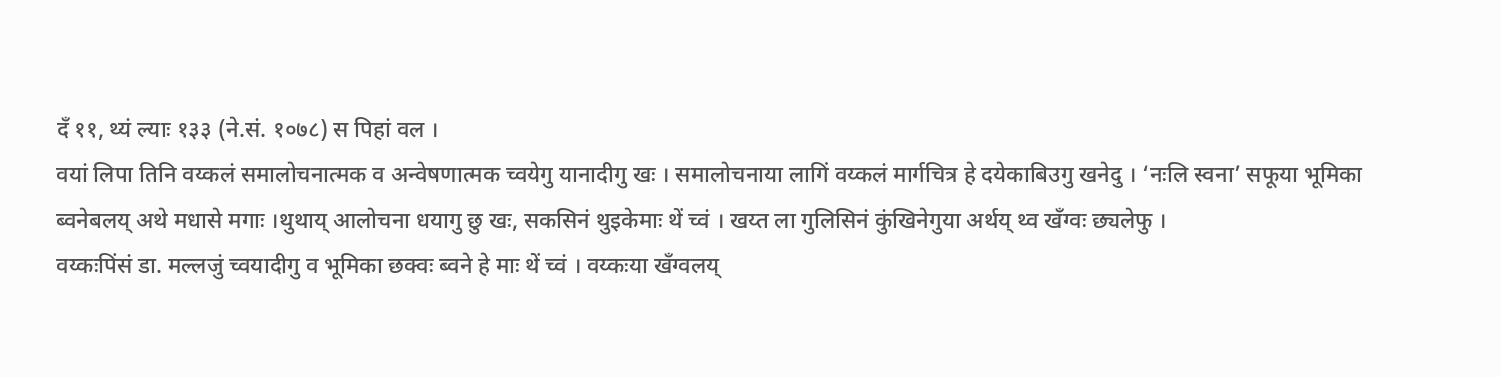दँ ११, थ्यं ल्याः १३३ (ने.सं. १०७८) स पिहां वल ।
वयां लिपा तिनि वय्कलं समालोचनात्मक व अन्वेषणात्मक च्वयेगु यानादीगु खः । समालोचनाया लागिं वय्कलं मार्गचित्र हे दयेकाबिउगु खनेदु । ‘नःलि स्वना’ सफूया भूमिका ब्वनेबलय् अथे मधासे मगाः ।थुथाय् आलोचना धयागु छु खः, सकसिनं थुइकेमाः थें च्वं । खय्त ला गुलिसिनं कुंखिनेगुया अर्थय् थ्व खँग्वः छ्यलेफु ।
वय्कःपिंसं डा. मल्लजुं च्वयादीगु व भूमिका छक्वः ब्वने हे माः थें च्वं । वय्कःया खँग्वलय्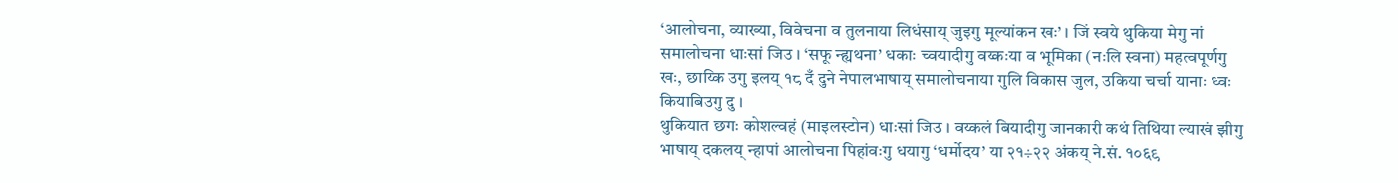‘आलोचना, व्याख्या, विवेचना व तुलनाया लिधंसाय् जुइगु मूल्यांकन खः’ । जिं स्वये थुकिया मेगु नां समालोचना धाःसां जिउ । ‘सफू न्ह्यथना’ धकाः च्वयादीगु वय्कःया व भूमिका (नःलि स्वना) महत्वपूर्णगु खः, छाय्कि उगु इलय् १८ दँ दुने नेपालभाषाय् समालोचनाया गुलि विकास जुल, उकिया चर्चा यानाः ध्वः कियाबिउगु दु ।
थुकियात छगः कोशल्वहं (माइलस्टोन) धाःसां जिउ । वय्कलं बियादीगु जानकारी कथं तिथिया ल्याखं झीगु भाषाय् दकलय् न्हापां आलोचना पिहांवःगु धयागु ‘धर्मोदय’ या २१÷२२ अंकय् ने.सं. १०६९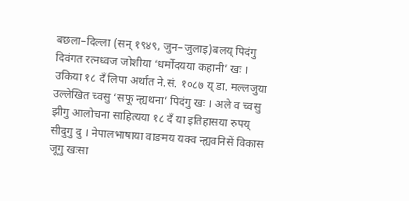बछला–दिल्ला (सन् १९४९, जुन–जुलाइ)बलय् पिदंगु दिवंगत रत्नध्वज जोशीया ‘धर्मोदयया कहानी’ खः ।
उकिया १८ दँ लिपा अर्थात ने.सं. १०८७ य् डा. मल्लजुया उल्लेखित च्वसु ‘सफू न्ह्यथना’ पिदंगु खः । अले व च्वसु झीगु आलोचना साहित्यया १८ दँ या इतिहासया रुपय् सीदुगु दु । नेपालभाषाया वाङमय यक्व न्ह्यवनिसें विकास जूगु खःसा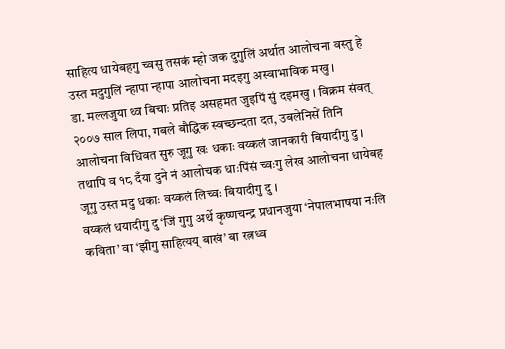साहित्य धायेबहगु च्वसु तसकं म्हो जक दुगुलिं अर्थात आलोचना वस्तु हे उस्त मदुगुलिं न्हापा न्हापा आलोचना मदइगु अस्वाभाविक मखु ।
डा. मल्लजुया थ्व बिचाः प्रतिइ असहमत जुइपिं सुं दइमखु । विक्रम संवत् २००७ साल लिपा, गबले बौद्धिक स्वच्छन्दता दत, उबलेनिसें तिनि आलोचना विधिवत सुरु जूगु खः धकाः वय्कलं जानकारी बियादीगु दु । तथापि व १८ दँया दुने नं आलोचक धाःपिंसं च्वःगु लेख आलोचना धायेबह जूगु उस्त मदु धकाः वय्कलं लिच्वः बियादीगु दु ।
वय्कलं धयादीगु दु ‘जिं गुगु अर्थे कृष्णचन्द्र प्रधानजुया ‘नेपालभाषया नःलि कविता’ वा ‘झीगु साहित्यय् बाखं’ बा रत्नध्व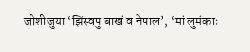जोशीजुया ‘झिंस्वपु बाखं व नेपाल’, ‘मां लुमंकाः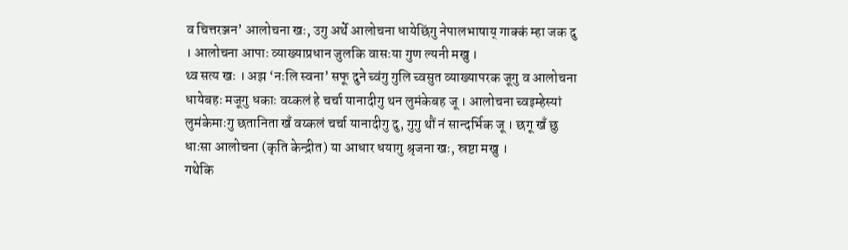व चित्तरञ्जन’ आलोचना खः, उगु अर्थे आलोचना धायेछिंगु नेपालभाषाय् गाक्कं म्हा जक दु । आलोचना आपाः व्याख्याप्रधान जुलकि वासःया गुण ल्यनी मखु ।
थ्व सत्य खः । अझ ‘नःलि स्वना’ सफू दुने च्वंगु गुलि च्वसुत व्याख्यापरक जूगु व आलोचना धायेबहः मजूगु धकाः वय्कलं हे चर्चा यानादीगु थन लुमंकेबह जू । आलोचना च्वइम्हेस्यां लुमंकेमाःगु छतानिता खँ वय्कलं चर्चा यानादीगु दु, गुगु थौं नं सान्दर्भिक जू । छगू खँ छु धाःसा आलोचना (कृति केन्द्रीत) या आधार धयागु श्रृजना खः, स्रष्टा मखु ।
गथेकि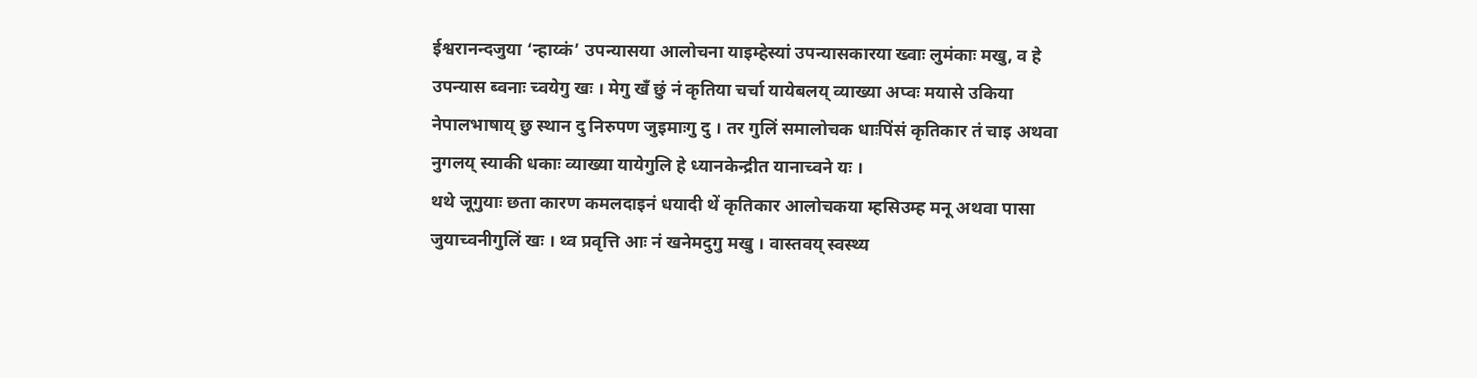ईश्वरानन्दजुया ‘न्हाय्कं’ उपन्यासया आलोचना याइम्हेस्यां उपन्यासकारया ख्वाः लुमंकाः मखु, व हे उपन्यास ब्वनाः च्वयेगु खः । मेगु खँ छुं नं कृतिया चर्चा यायेबलय् व्याख्या अप्वः मयासे उकिया नेपालभाषाय् छु स्थान दु निरुपण जुइमाःगु दु । तर गुलिं समालोचक धाःपिंसं कृतिकार तं चाइ अथवा नुगलय् स्याकी धकाः व्याख्या यायेगुलि हे ध्यानकेन्द्रीत यानाच्वने यः ।
थथे जूगुयाः छता कारण कमलदाइनं धयादी थें कृतिकार आलोचकया म्हसिउम्ह मनू अथवा पासा जुयाच्वनीगुलिं खः । थ्व प्रवृत्ति आः नं खनेमदुगु मखु । वास्तवय् स्वस्थ्य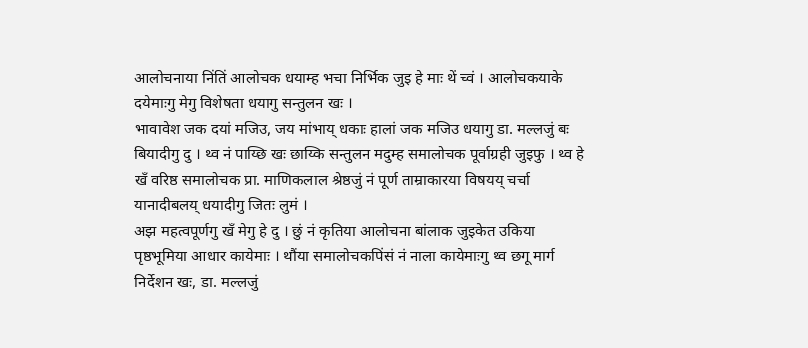आलोचनाया निंतिं आलोचक धयाम्ह भचा निर्भिक जुइ हे माः थें च्वं । आलोचकयाके दयेमाःगु मेगु विशेषता धयागु सन्तुलन खः ।
भावावेश जक दयां मजिउ, जय मांभाय् धकाः हालां जक मजिउ धयागु डा. मल्लजुं बः बियादीगु दु । थ्व नं पाय्छि खः छाय्कि सन्तुलन मदुम्ह समालोचक पूर्वाग्रही जुइफु । थ्व हे खँ वरिष्ठ समालोचक प्रा. माणिकलाल श्रेष्ठजुं नं पूर्ण ताम्राकारया विषयय् चर्चा यानादीबलय् धयादीगु जितः लुमं ।
अझ महत्वपूर्णगु खँ मेगु हे दु । छुं नं कृतिया आलोचना बांलाक जुइकेत उकिया पृष्ठभूमिया आधार कायेमाः । थौंया समालोचकपिंसं नं नाला कायेमाःगु थ्व छगू मार्ग निर्देशन खः, डा. मल्लजुं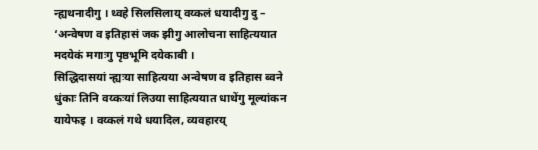न्ह्यथनादीगु । थ्वहे सिलसिलाय् वय्कलं धयादीगु दु – ‘अन्वेषण व इतिहासं जक झीगु आलोचना साहित्ययात मदयेकं मगाःगु पृष्ठभूमि दयेकाबी ।
सिद्धिदासयां न्ह्यःया साहित्यया अन्वेषण व इतिहास ब्वने धुंकाः तिनि वय्कःयां लिउया साहित्ययात धाथेंगु मूल्यांकन यायेफइ । वय्कलं गथे धयादिल, व्यवहारय्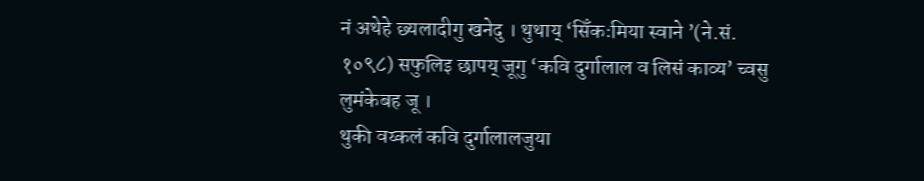नं अथेहे छ्यलादीगु खनेदु । थुथाय् ‘सिँकःमिया स्वाने ’(ने.सं. १०९८) सफुलिइ छापय् जूगु ‘कवि दुर्गालाल व लिसं काव्य’ च्वसु लुमंकेबह जू ।
थुकी वय्कलं कवि दुर्गालालजुया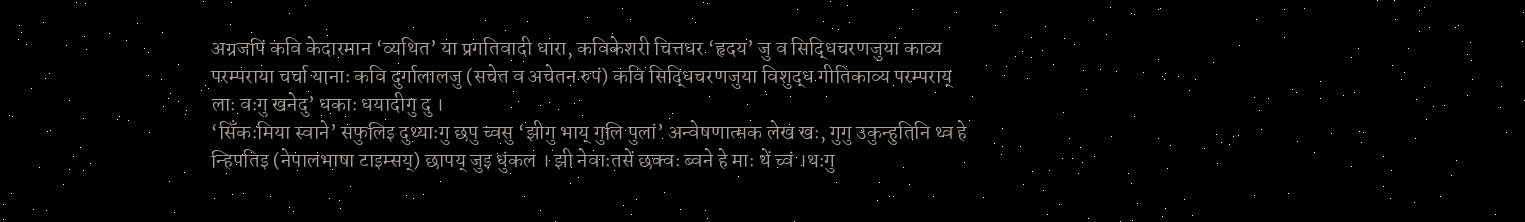अग्रजपिं कवि केदारमान ‘व्यथित’ या प्रगतिवादी धारा, कविकेशरी चित्तधर ‘हृदय’ जु व सिद्धिचरणजुया काव्य परम्पराया चर्चा यानाः कवि दुर्गालालजु (सचेत व अचेतन रुपं) कवि सिद्धिचरणजुया विशुद्ध गीतिकाव्य परम्पराय् लाः वःगु खनेदु’ धकाः धयादीगु दु ।
‘सिँकःमिया स्वाने’ सफुलिइ दुथ्याःगु छपु च्वसु ‘झीगु भाय् गुलि पुलां’ अन्वेषणात्मक लेख खः, गुगु उकुन्हुतिनि थ्व हे न्हिपतिइ (नेपालभाषा टाइम्सय्) छापय् जुइ धुंकल । झी नेवाःतसें छक्वः ब्वने हे माः थें च्वं ।थःगु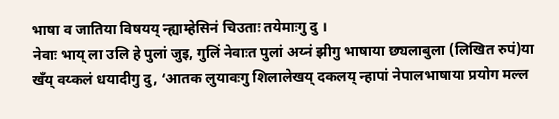भाषा व जातिया विषयय् न्ह्याम्हेसिनं चिउताः तयेमाःगु दु ।
नेवाः भाय् ला उलि हे पुलां जुइ, गुलिं नेवाःत पुलां अय्नं झीगु भाषाया छ्यलाबुला (लिखित रुपं)या खँय् वय्कलं धयादीगु दु, ‘आतक लुयावःगु शिलालेखय् दकलय् न्हापां नेपालभाषाया प्रयोग मल्ल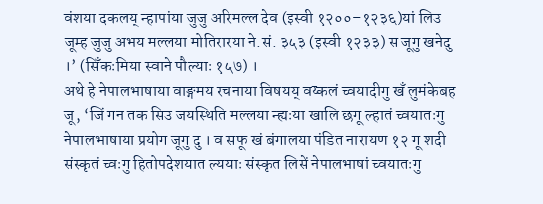वंशया दकलय् न्हापांया जुजु अरिमल्ल देव (इस्वी १२००–१२३६)यां लिउ जूम्ह जुजु अभय मल्लया मोतिरारया ने.सं. ३५३ (इस्वी १२३३) स जूगु खनेदु ।’ (सिँकःमिया स्वाने पौल्याः १५७) ।
अथे हे नेपालभाषाया वाङ्गमय रचनाया विषयय् वय्कलं च्वयादीगु खँ लुमंकेबह जू, ‘जिं गन तक सिउ जयस्थिति मल्लया न्ह्यःया खालि छगू ल्हातं च्वयातःगु नेपालभाषाया प्रयोग जूगु दु । व सफू खं बंगालया पंडित नारायण १२ गू शदी संस्कृतं च्वःगु हितोपदेशयात ल्ययाः संस्कृत लिसें नेपालभाषां च्वयातःगु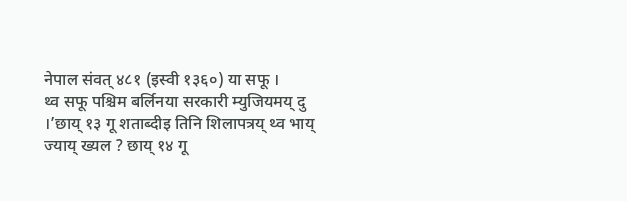नेपाल संवत् ४८१ (इस्वी १३६०) या सफू ।
थ्व सफू पश्चिम बर्लिनया सरकारी म्युजियमय् दु ।’छाय् १३ गू शताब्दीइ तिनि शिलापत्रय् थ्व भाय् ज्याय् ख्यल ? छाय् १४ गू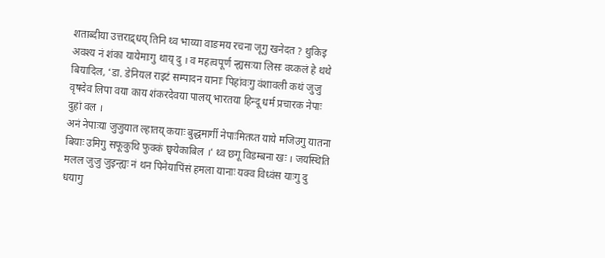शताब्दीया उत्तराद्र्धय् तिनि थ्व भाय्या वाङमय रचना जूगु खनेदत ? थुकिइ अवश्य नं शंका यायेमाःगु थाय् दु । व महत्वपूर्ण न्ह्यसःया लिसः वय्कलं हे थथे बियादिल, ‘डा. डेनियल राइटं सम्पादन यानाः पिहांवःगु वंशावली कथं जुजु वृषदेव लिपा वया काय शंकरदेवया पालय् भारतया हिन्दू धर्म प्रचारक नेपाः दुहां वल ।
अनं नेपाःया जुजुयात ल्हातय् कयाः बुद्धमार्गी नेपाःमितय्त याये मजिउगु यातना बियाः उमिगु सफूकुथि फुक्कं छ्वयेकाबिल ।’ थ्व छगू विडम्बना खः । जयस्थिति मलल जुजु जुइन्ह्यः नं थन पिनेयापिंसं हमला यानाः यक्व विध्वंस याःगु दु धयागु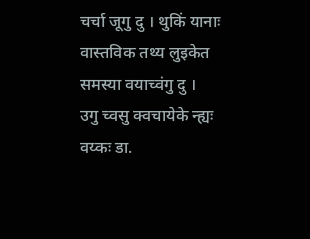चर्चा जूगु दु । थुकिं यानाः वास्तविक तथ्य लुइकेत समस्या वयाच्वंगु दु ।
उगु च्वसु क्वचायेके न्ह्यः वय्कः डा.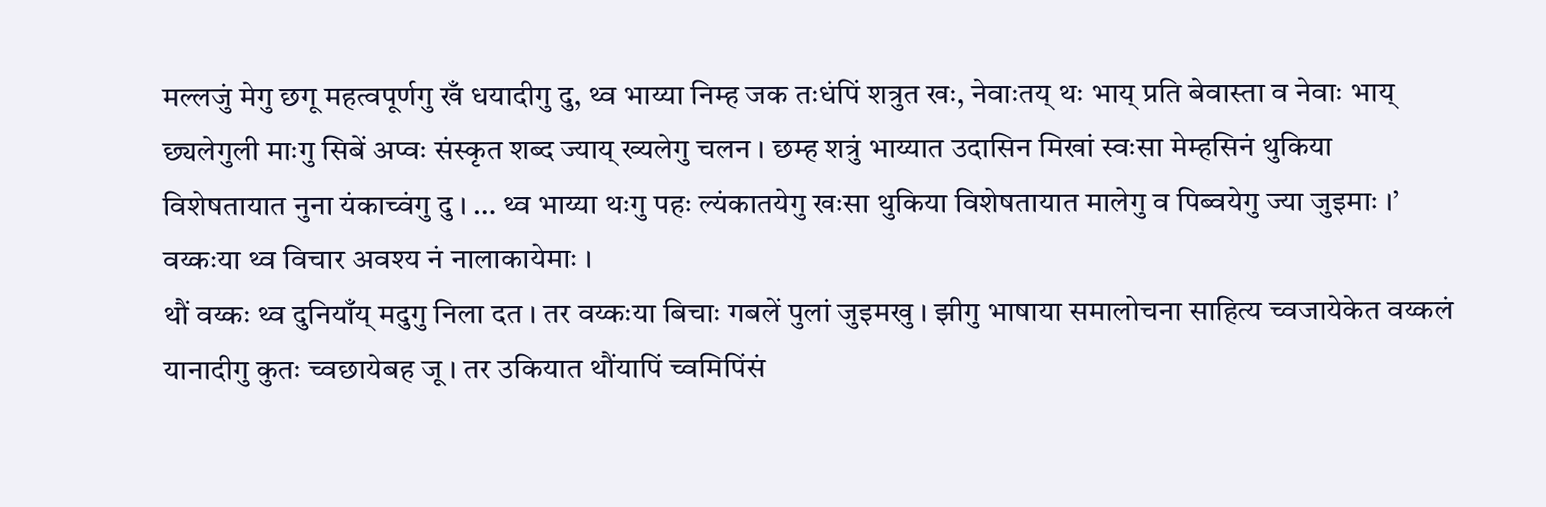मल्लजुं मेगु छगू महत्वपूर्णगु खँ धयादीगु दु, थ्व भाय्या निम्ह जक तःधंपिं शत्रुत खः, नेवाःतय् थः भाय् प्रति बेवास्ता व नेवाः भाय् छ्यलेगुली माःगु सिबें अप्वः संस्कृत शब्द ज्याय् ख्यलेगु चलन । छम्ह शत्रुं भाय्यात उदासिन मिखां स्वःसा मेम्हसिनं थुकिया विशेषतायात नुना यंकाच्वंगु दु । … थ्व भाय्या थःगु पहः ल्यंकातयेगु खःसा थुकिया विशेषतायात मालेगु व पिब्वयेगु ज्या जुइमाः ।’ वय्कःया थ्व विचार अवश्य नं नालाकायेमाः ।
थौं वय्कः थ्व दुनियाँय् मदुगु निला दत । तर वय्कःया बिचाः गबलें पुलां जुइमखु । झीगु भाषाया समालोचना साहित्य च्वजायेकेत वय्कलं यानादीगु कुतः च्वछायेबह जू । तर उकियात थौंयापिं च्वमिपिंसं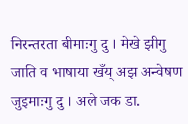निरन्तरता बीमाःगु दु । मेखे झीगु जाति व भाषाया खँय् अझ अन्वेषण जुइमाःगु दु । अले जक डा.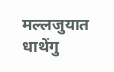मल्लजुयात धाथेंगु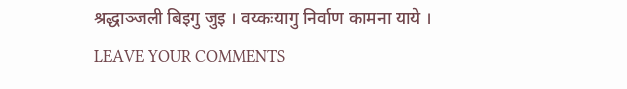श्रद्धाञ्जली बिइगु जुइ । वय्कःयागु निर्वाण कामना याये ।
LEAVE YOUR COMMENTS